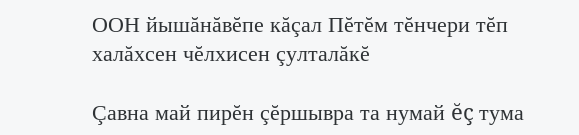ООН йышăнăвĕпе кăçал Пĕтĕм тĕнчери тĕп халăхсен чĕлхисен çулталăкĕ

Çавна май пирĕн çĕршывра та нумай ĕç тума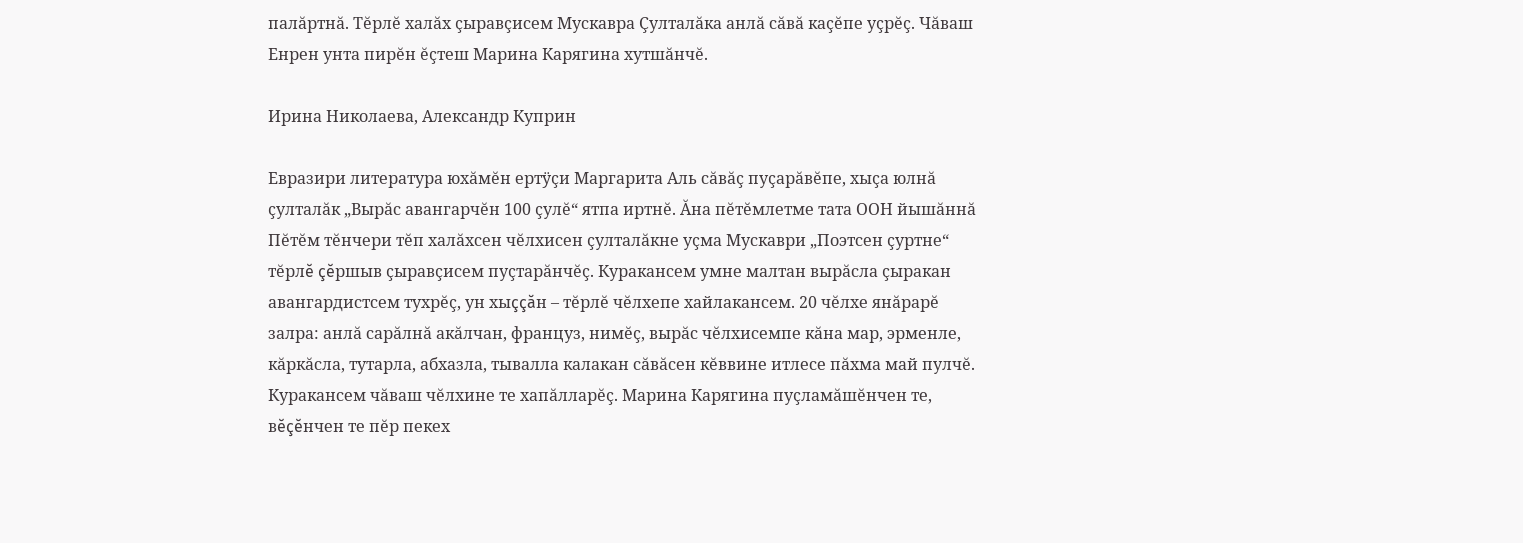палăртнă. Тĕрлĕ халăх çыравçисем Мускавра Çулталăка анлă сăвă каçĕпе уçрĕç. Чăваш Енрен унта пирĕн ĕçтеш Марина Карягина хутшăнчĕ.

Ирина Николаева, Александр Куприн

Евразири литература юхăмĕн ертÿçи Маргарита Аль сăвăç пуçарăвĕпе, хыçа юлнă çулталăк „Вырăс авангарчĕн 100 çулĕ“ ятпа иртнĕ. Ăна пĕтĕмлетме тата ООН йышăннă Пĕтĕм тĕнчери тĕп халăхсен чĕлхисен çулталăкне уçма Мускаври „Поэтсен çуртне“ тĕрлĕ çĕршыв çыравçисем пуçтарăнчĕç. Куракансем умне малтан вырăсла çыракан авангардистсем тухрĕç, ун хыççăн – тĕрлĕ чĕлхепе хайлакансем. 20 чĕлхе янăрарĕ залра: анлă сарăлнă акăлчан, француз, нимĕç, вырăс чĕлхисемпе кăна мар, эрменле, кăркăсла, тутарла, абхазла, тывалла калакан сăвăсен кĕввине итлесе пăхма май пулчĕ. Куракансем чăваш чĕлхине те хапăлларĕç. Марина Карягина пуçламăшĕнчен те, вĕçĕнчен те пĕр пекех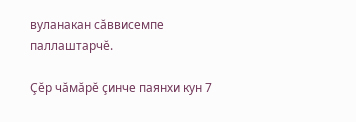вуланакан сăввисемпе паллаштарчĕ.

Çĕр чăмăрĕ çинче паянхи кун 7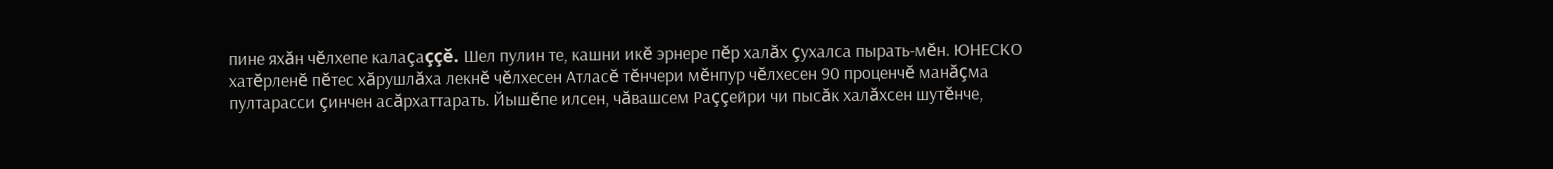пине яхăн чĕлхепе калаçаççĕ. Шел пулин те, кашни икĕ эрнере пĕр халăх çухалса пырать-мĕн. ЮНЕСКО хатĕрленĕ пĕтес хăрушлăха лекнĕ чĕлхесен Атласĕ тĕнчери мĕнпур чĕлхесен 90 проценчĕ манăçма пултарасси çинчен асăрхаттарать. Йышĕпе илсен, чăвашсем Раççейри чи пысăк халăхсен шутĕнче,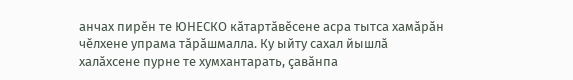анчах пирĕн те ЮНЕСКО кăтартăвĕсене асра тытса хамăрăн чĕлхене упрама тăрăшмалла. Ку ыйту сахал йышлă халăхсене пурне те хумхантарать, çавăнпа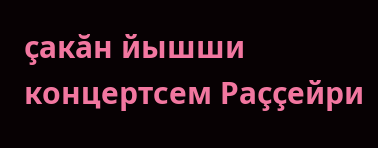çакăн йышши концертсем Раççейри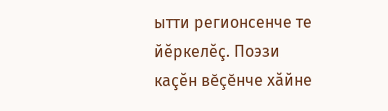ытти регионсенче те йĕркелĕç. Поэзи каçĕн вĕçĕнче хăйне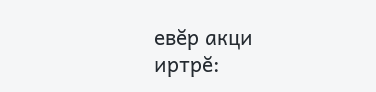евĕр акци иртрĕ: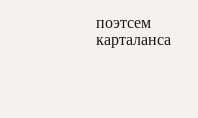поэтсем карталанса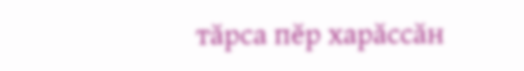тăрса пĕр харăссăн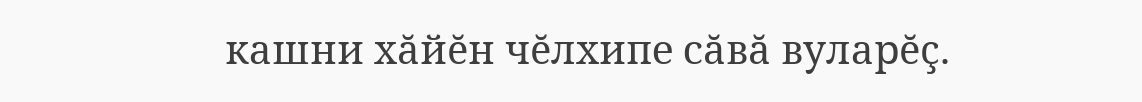кашни хăйĕн чĕлхипе сăвă вуларĕç.